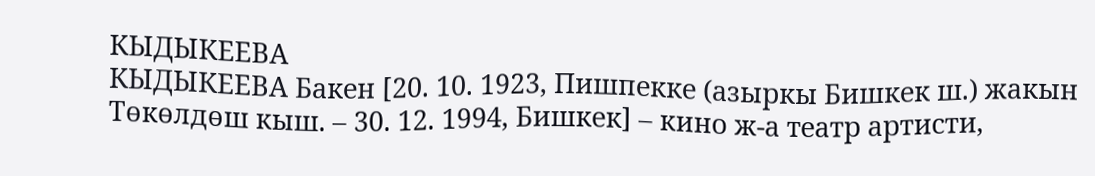КЫДЫКЕЕВА
КЫДЫКЕЕВА Бакен [20. 10. 1923, Пишпекке (азыркы Бишкек ш.) жакын Төкөлдөш кыш. – 30. 12. 1994, Бишкек] – кино ж-а театр артисти,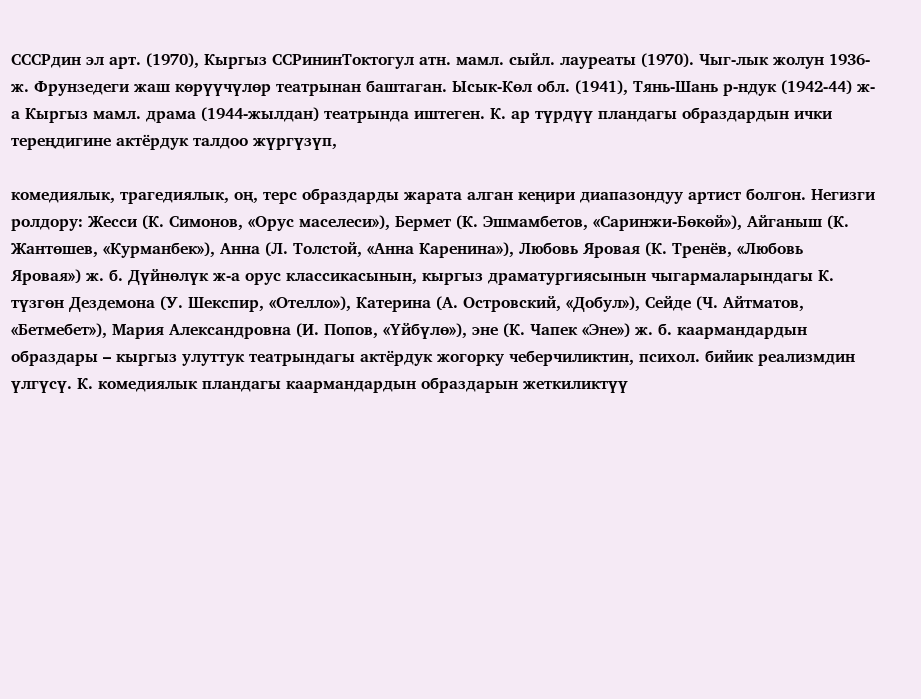СССРдин эл арт. (1970), Кыргыз ССРининТоктогул атн. мамл. сыйл. лауреаты (1970). Чыг-лык жолун 1936-ж. Фрунзедеги жаш көрүүчүлөр театрынан баштаган. Ысык-Көл обл. (1941), Тянь-Шань р-ндук (1942-44) ж-а Кыргыз мамл. драма (1944-жылдан) театрында иштеген. К. ар түрдүү пландагы образдардын ички тереңдигине актёрдук талдоо жүргүзүп,

комедиялык, трагедиялык, оң, терс образдарды жарата алган кеңири диапазондуу артист болгон. Негизги ролдору: Жесси (К. Симонов, «Орус маселеси»), Бермет (К. Эшмамбетов, «Саринжи-Бөкөй»), Айганыш (К. Жантөшев, «Курманбек»), Анна (Л. Толстой, «Анна Каренина»), Любовь Яровая (К. Тренёв, «Любовь Яровая») ж. б. Дүйнөлүк ж-а орус классикасынын, кыргыз драматургиясынын чыгармаларындагы К. түзгөн Дездемона (У. Шекспир, «Отелло»), Катерина (А. Островский, «Добул»), Сейде (Ч. Айтматов, «Бетмебет»), Мария Александровна (И. Попов, «Үйбүлө»), эне (К. Чапек «Эне») ж. б. каармандардын образдары – кыргыз улуттук театрындагы актёрдук жогорку чеберчиликтин, психол. бийик реализмдин үлгүсү. К. комедиялык пландагы каармандардын образдарын жеткиликтүү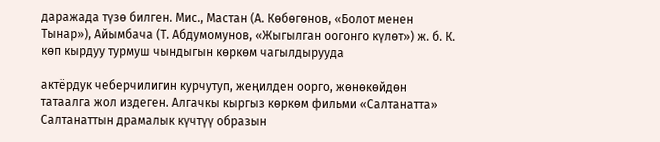даражада түзө билген. Мис., Мастан (А. Көбөгөнов, «Болот менен Тынар»), Айымбача (Т. Абдумомунов, «Жыгылган оогонго күлөт») ж. б. К. көп кырдуу турмуш чындыгын көркөм чагылдырууда

актёрдук чеберчилигин курчутуп, жеңилден оорго, жөнөкөйдөн татаалга жол издеген. Алгачкы кыргыз көркөм фильми «Салтанатта» Салтанаттын драмалык күчтүү образын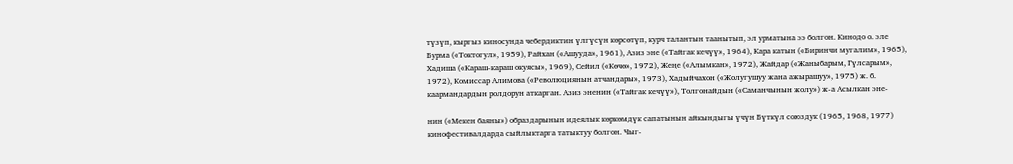түзүп, кыргыз киносунда чебердиктин үлгүсүн көрсөтүп, курч талантын таанытып, эл урматына ээ болгон. Кинодо о. эле Бурма («Токтогул», 1959), Райхан («Ашууда», 1961), Азиз эне («Тайгак кечүү», 1964), Кара катын («Биринчи мугалим», 1965), Хадиша («Караш-караш окуясы», 1969), Сейил («Көчө», 1972), Жеңе («Алымкан», 1972), Жайдар («Жаныбарым, Гүлсарым», 1972), Комиссар Алимова («Революциянын атчандары», 1973), Хадыйчахон («Жолугушуу жана ажырашуу», 1975) ж. б. каармандардын ролдорун аткарган. Азиз эненин («Тайгак кечүү»), Толгонайдын («Саманчынын жолу») ж-а Асылкан эне-

нин («Мекен баяны») образдарынын идеялык көркөмдүк сапатынын айкындыгы үчүн Бүткүл союздук (1965, 1968, 1977) кинофестивалдарда сыйлыктарга татыктуу болгон. Чыг-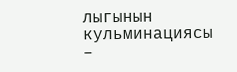лыгынын кульминациясы –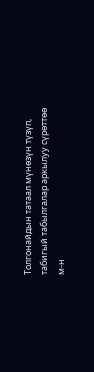Толгонайдын татаал мүнөзүн түзүп, табигый табылгалар аркылуу сүрөттөө м-н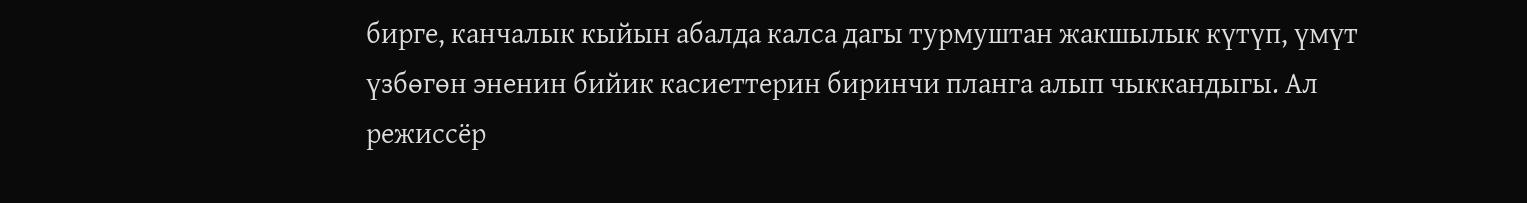бирге, канчалык кыйын абалда калса дагы турмуштан жакшылык күтүп, үмүт үзбөгөн эненин бийик касиеттерин биринчи планга алып чыккандыгы. Ал режиссёр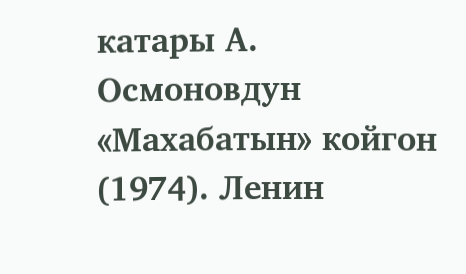катары А. Осмоновдун «Махабатын» койгон (1974). Ленин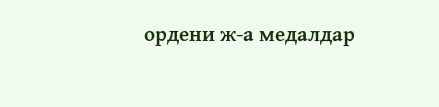ордени ж-а медалдар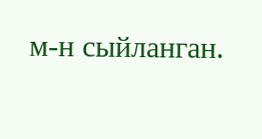м-н сыйланган.